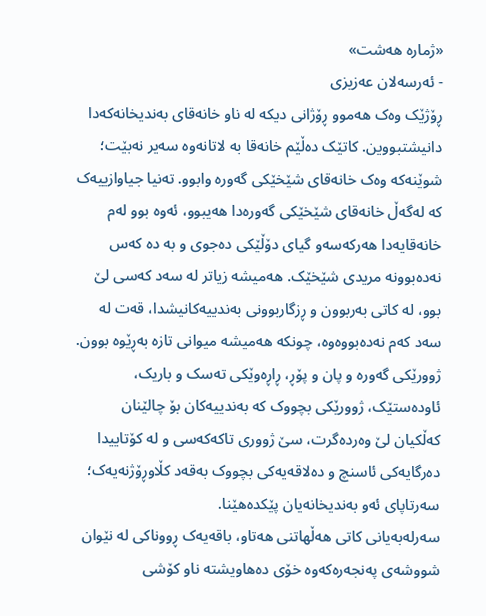«ژمارە هەشت»
- ئەرسەلان عەزیزی
ڕۆژێک وەک هەموو ڕۆژانی دیکە لە ناو خانەقای بەندیخانەکەدا دانیشتبووین. کاتێک دەڵێم خانەقا بە لاتانەوە سەیر نەبێت؛ شوێنەکە وەک خانەقای شێخێکی گەورە وابوو. تەنیا جیاوازییەک کە لەگەڵ خانەقای شێخێکی گەورەدا هەیبوو، ئەوە بوو لەم خانەقایەدا هەرکەسەو گیای دۆڵێکی دەجوی و بە دە کەس نەدەبوونە مریدی شێخێک. هەمیشە زیاتر لە سەد کەسی لێ بوو، لە کاتی بەربوون و ڕزگاربوونی بەندییەکانیشدا، قەت لە سەد کەم نەدەبووەوە، چونکە هەمیشە میوانی تازە بەڕێوە بوون.
ژوورێکی گەورە و پان و پۆڕ، ڕاڕەوێکی تەسک و باریک، ئاودەستێک، ژوورێکی بچووک کە بەندییەکان بۆ چالێنان کەڵکیان لێ وەردەگرت، سێ ژووری تاکەکەسی و لە کۆتاییدا دەرگایەکی ئاسنچ و دەلاقەیەکی بچووک بەقەد کڵاوڕۆژنەیەک؛ سەرتاپای ئەو بەندیخانەیان پێکدەهێنا.
سەرلەبەیانی کاتی هەڵهاتنی هەتاو، باقەیەک ڕووناکی لە نێوان شووشەی پەنجەرەکەوە خۆی دەهاویشتە ناو کۆشی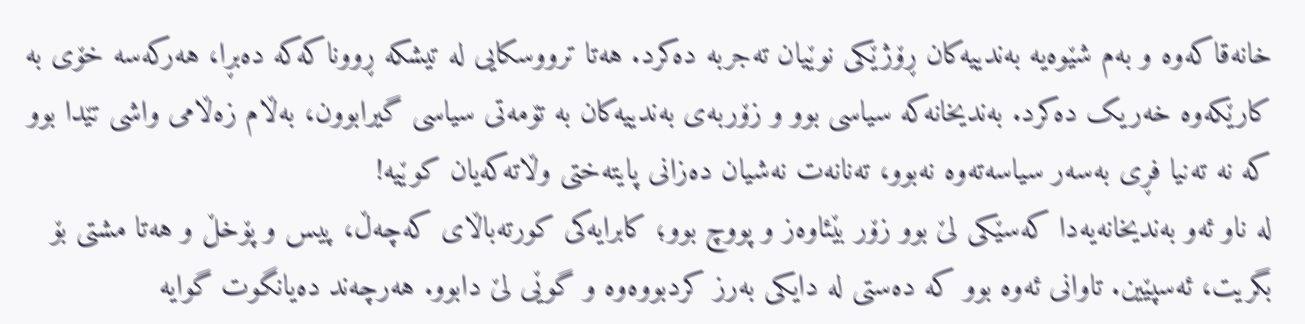خانەقاکەوە و بەم شێوەیە بەندییەکان ڕۆژێکی نوێیان تەجربە دەکرد. هەتا ترووسکایی لە تیشکە ڕووناکەکە دەبڕا، هەرکەسە خۆی بە کارێکەوە خەریک دەکرد. بەندیخانەکە سیاسی بوو و زۆربەی بەندییەکان بە تۆمەتی سیاسی گیرابوون، بەڵام زەڵامی واشی تێدا بوو کە نە تەنیا فڕی بەسەر سیاسەتەوە نەبوو، تەنانەت نەشیان دەزانی پایتەختی وڵاتەکەیان کوێیە!
لە ناو ئەو بەندیخانەیەدا کەسێکی لێ بوو زۆر بێئاوەز و پووچ بوو؛ کابرایەکی کورتەباڵای کەچەڵ، پیس و پۆخڵ و هەتا مشتی بۆ بگریت، ئەسپێین. تاوانی ئەوە بوو کە دەستی لە دایکی بەرز کردبووەوە و گوێی لێ دابوو. هەرچەند دەیانگوت گوایە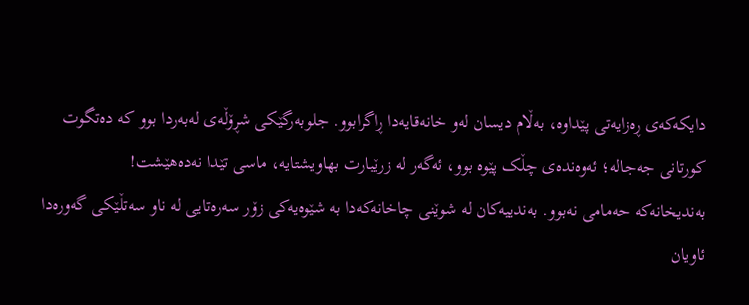دایکەکەی ڕەزایەتی پێداوە، بەڵام دیسان لەو خانەقایەدا ڕاگرابوو. جلوبەرگێکی شڕۆڵەی لەبەردا بوو کە دەتگوت کورتانی جەجالە؛ ئەوەندەی چڵک پێوە بوو، ئەگەر لە زرێبارت بهاویشتایە، ماسی تێدا نەدەهێشت!
بەندیخانەکە حەمامی نەبوو. بەندییەکان لە شوێنی چاخانەکەدا بە شێوەیەکی زۆر سەرەتایی لە ناو سەتڵێکی گەورەدا ئاویان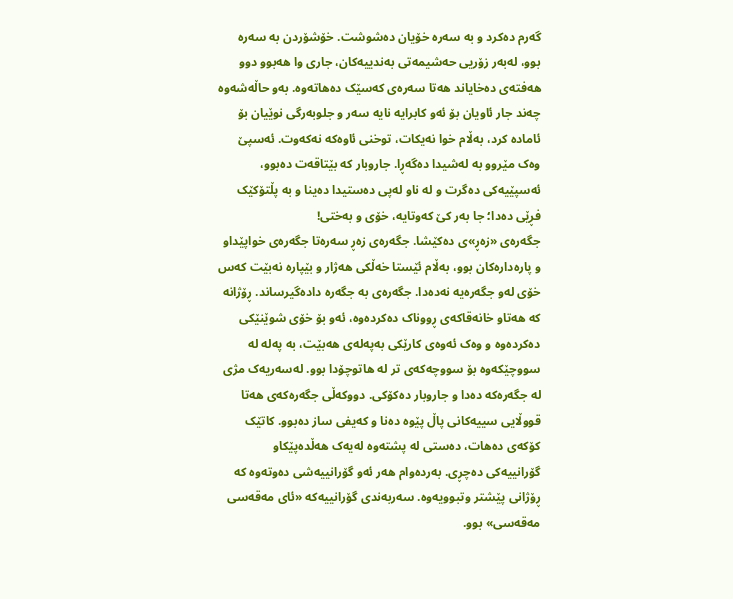گەرم دەکرد و بە سەرە خۆیان دەشوشت. خۆشۆردن بە سەرە بوو، لەبەر زۆریی حەشیمەتی بەندییەکان، جاری وا هەبوو دوو هەفتەی دەخایاند هەتا سەرەی کەسێک دەهاتەوە. بەو حاڵەشەوە چەند جار ئاویان بۆ ئەو کابرایە نایە سەر و جلوبەرگی نوێیان بۆ ئامادە کرد، بەڵام خوا نەیکات، توخنی ئاوەکە نەکەوت. ئەسپێ وەک مێروو بە لەشیدا دەگەڕا. جاروبار کە بێتاقەت دەبوو، ئەسپێیەکی دەگرت و لە ناو لەپی دەستیدا دەینا و بە پڵتۆکێک فڕێی دەدا؛ جا بەر کێ کەوتایە، خۆی و بەختی!
جگەرەی «زەڕ»ی دەکێشا. جگەرەی زەڕ سەرەتا جگەرەی خواپێداو و پارەدارەکان بوو، بەڵام ئێستا خەڵکی هەژار و بێپارە نەبێت کەس خۆی لەو جگەرەیە نەدەدا. جگەرەی بە جگەرە دادەگیرساند. ڕۆژانە کە هەتاو خانەقاکەی ڕووناک دەکردەوە، ئەو بۆ خۆی شوێنێکی دەکردەوە و وەک ئەوەی کارێکی بەپەلەی هەبێت، بە پەلە لە سووچێکەوە بۆ سووچەکەی تر لە هاتوچۆدا بوو. لەسەریەک مژی لە جگەرەکە دەدا و جاروبار دەکۆکی. دووکەڵی جگەرەکەی هەتا قووڵایی سییەکانی پاڵ پێوە دەنا و کەیفی ساز دەبوو. کاتێک کۆکەی دەهات، دەستی لە پشتەوە لەیەک هەڵدەپێکاو گۆرانییەکی دەچڕی. بەردەوام هەر ئەو گۆرانییەشی دەوتەوە کە ڕۆژانی پێشتر وتبوویەوە. سەربەندی گۆرانییەکە «ئای مەقەسی مەقەسی» بوو.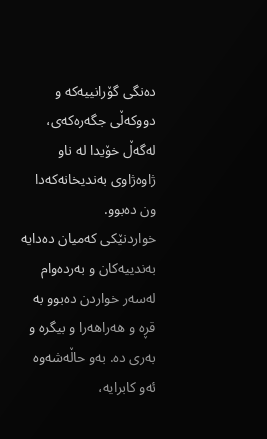دەنگی گۆرانییەکە و دووکەڵی جگەرەکەی، لەگەڵ خۆیدا لە ناو ژاوەژاوی بەندیخانەکەدا ون دەبوو.
خواردنێکی کەمیان دەدایە بەندییەکان و بەردەوام لەسەر خواردن دەبوو بە قڕە و هەراهەرا و بیگرە و بەری دە. بەو حاڵەشەوە ئەو کابرایە،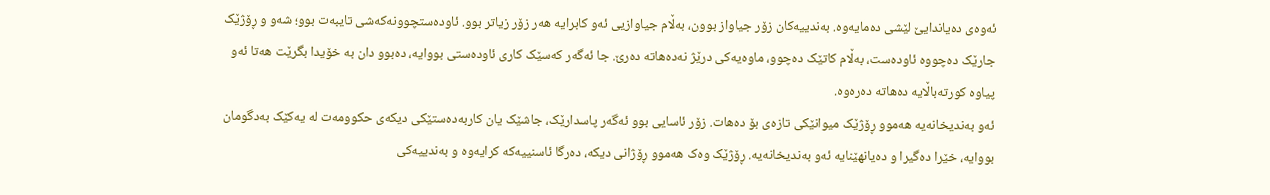ئەوەی دەیاندایێ لێشی دەمایەوە. بەندییەکان زۆر جیاواز بوون، بەڵام جیاوازیی ئەو کابرایە هەر زۆر زیاتر بوو. ئاودەستچوونەکەشی تایبەت بوو؛ شەو و ڕۆژێک جارێک دەچووە ئاودەست، بەڵام کاتێک دەچوو، ماوەیەکی درێژ نەدەهاتە دەرێ. جا ئەگەر کەسێک کاری ئاودەستی بووایە، دەبوو دان بە خۆیدا بگرێت هەتا ئەو پیاوە کورتەباڵایە دەهاتە دەرەوە.
ئەو بەندیخانەیە هەموو ڕۆژێک میوانێکی تازەی بۆ دەهات. زۆر ئاسایی بوو ئەگەر پاسدارێک، جاشێک یان کاربەدەستێکی دیکەی حکوومەت لە یەکێک بەدگومان بووایە، خێرا دەگیرا و دەیانهێنایە ئەو بەندیخانەیە. ڕۆژێک وەک هەموو ڕۆژانی دیکە، دەرگا ئاسنییەکە کرایەوە و بەندییەکی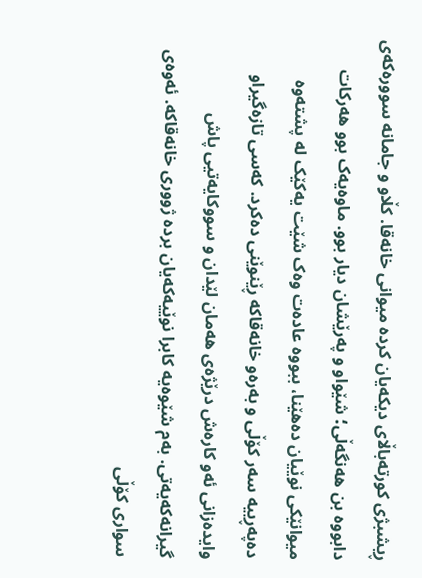ڕیشبژی کورتەباڵای دیکەیان کردە میوانی خانەقا. کڵاو و جامانە سوورەکەی دابووە بن هەنگەڵی؛ شێواو و پەرێشان دیار بوو. ماوەیەک بوو هەرکات میوانێکی نوێیان دەهێنا، ببووە عادەت وەک شێت یەکێک لە پشتەوە دەپەڕییە سەر کۆڵی و بەرەو خانەقاکە ڕێنوێنی دەکرد. کەسی تازەگیراو وایدەزانی ئەو کارەش درێژەی هەمان لێدان و سووکایەتیی پاش گیرانەکەیەتی. بەم شێوەیە کابرا نوێیەکەیان بردە ژووری خانەقاکە. ئەوەی سواری کۆڵی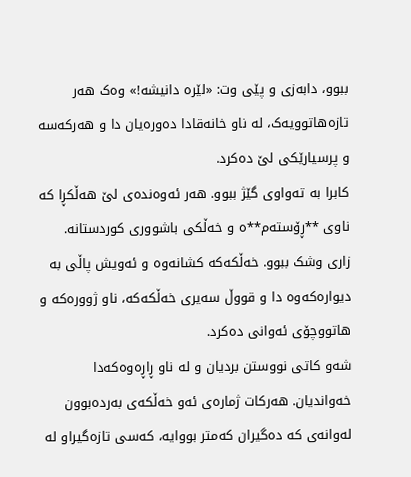ببوو، دابەزی و پێی وت: «لێرە دانیشە!» وەک هەر تازەهاتوویەک، لە ناو خانەقادا دەورەیان دا و هەرکەسە و پرسیارێکی لێ دەکرد.
کابرا بە تەواوی گێژ ببوو. هەر ئەوەندەی لێ هەڵکڕا کە ناوی **ڕۆستەم**ە و خەڵکی باشووری کوردستانە. زاری وشک ببوو. خەڵکەکە کشانەوە و ئەویش پاڵی بە دیوارەکەوە دا و قووڵ سەیری خەڵکەکە، ناو ژوورەکە و هاتووچۆی ئەوانی دەکرد.
شەو کاتی نووستن بردیان و لە ناو ڕاڕەوەکەدا خەواندیان. هەرکات ژمارەی ئەو خەڵکەی بەردەبوون لەوانەی کە دەگیران کەمتر بووایە، کەسی تازەگیراو لە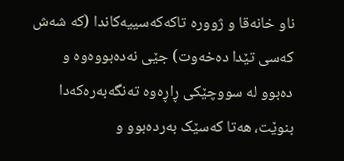ناو خانەقا و ژوورە تاکەکەسییەکاندا (کە شەش کەسی تێدا دەخەوت) جێی نەدەبووەوە و دەبوو لە سووچێکی ڕاڕەوە تەنگەبەرەکەدا بنوێت، هەتا کەسێک بەردەبوو و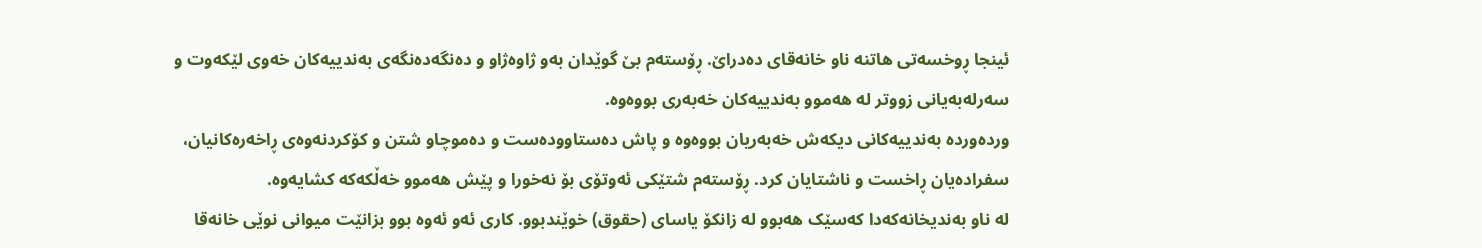ئینجا ڕوخسەتی هاتنە ناو خانەقای دەدراێ. ڕۆستەم بێ گوێدان بەو ژاوەژاو و دەنگەدەنگەی بەندییەکان خەوی لێکەوت و سەرلەبەیانی زووتر لە هەموو بەندییەکان خەبەری بووەوە.
وردەوردە بەندییەکانی دیکەش خەبەریان بووەوە و پاش دەستاوودەست و دەموچاو شتن و کۆکردنەوەی ڕاخەرەکانیان، سفرادەیان ڕاخست و ناشتایان کرد. ڕۆستەم شتێکی ئەوتۆی بۆ نەخورا و پێش هەموو خەڵکەکە کشایەوە.
لە ناو بەندیخانەکەدا کەسێک هەبوو لە زانکۆ یاسای (حقوق) خوێندبوو. کاری ئەو ئەوە بوو بزانێت میوانی نوێی خانەقا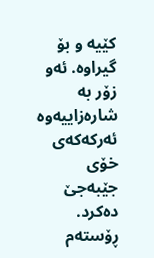کێیە و بۆ گیراوە. ئەو زۆر بە شارەزاییەوە ئەرکەکەی خۆی جێبەجێ دەکرد. ڕۆستەم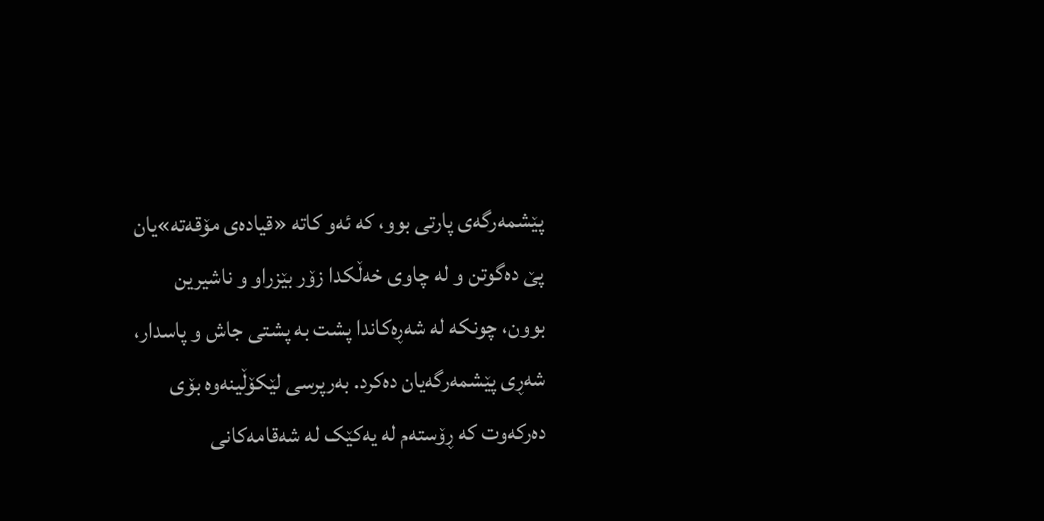پێشمەرگەی پارتی بوو، کە ئەو کاتە «قیادەی مۆقەتە»یان پێ دەگوتن و لە چاوی خەڵکدا زۆر بێزراو و ناشیرین بوون، چونکە لە شەڕەکاندا پشت بە پشتی جاش و پاسدار، شەڕی پێشمەرگەیان دەکرد. بەرپرسی لێکۆڵینەوە بۆی دەرکەوت کە ڕۆستەم لە یەکێک لە شەقامەکانی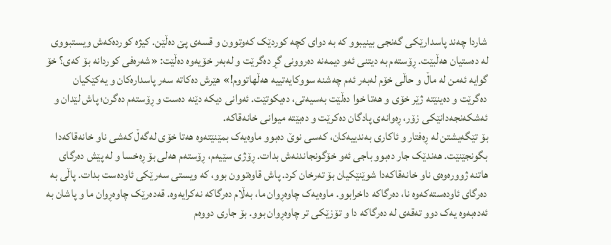شاردا چەند پاسدارێکی گەنجی بینیبوو کە بە دوای کچە کوردێک کەوتوون و قسەی پێ دەڵێن. کیژە کوردەکەش ویستبووی لە دەستیان هەڵبێت. ڕۆستەم بە دیتنی ئەو دیمەنە دەروونی گڕ دەگرێت و لەبەر خۆیەوە دەڵێت: «شەرەفی کوردانە بۆ کەی؟ خۆ گوایە ئەمن لە ماڵ و حاڵی خۆم لەبەر ئەم چەشنە سووکایەتییە هەڵهاتووم!» هێرش دەکاتە سەر پاسدارەکان و یەکێکیان دەگرێت و دەینێتە ژێر خۆی و هەتا خوا دەڵێت بەسیەتی، دەیکوتێت. ئەوانی دیکە دێنە دەست و ڕۆستەم دەگرن؛ پاش لێدان و ئەشکەنجەدانێکی زۆر، ڕەوانەی پادگان دەکرێت و دەبێتە میوانی خانەقاکە.
بۆ تێگەیشتن لە ڕەفتار و ئاکاری بەندییەکان، کەسی نوێ دەبوو ماوەیەک بمێنێتەوە هەتا خۆی لەگەڵ کەشی ناو خانەقاکەدا بگونجێنێت. هەندێک جار دەبوو باجی ئەو خۆگونجاندنەش بدات. ڕۆژی سێیەم، ڕۆستەم هەلی بۆ ڕەخسا و لە پێش دەرگای هاتنە ژوورەوەی ناو خانەقاکەدا شوێنێکیان بۆ تەرخان کرد. پاش قاوەتوون بوو، کە ویستی سەرێکی ئاودەست بدات. پاڵی بە دەرگای ئاودەستەکەوە نا، دەرگاکە داخرابوو. ماوەیەک چاوەڕوان ما، بەڵام دەرگاکە نەکرایەوە. قەدەرێک چاوەڕوان ما و پاشان بە ئەدەبەوە یەک دوو تەقەی لە دەرگاکە دا و تۆزێکی تر چاوەڕوان بوو. بۆ جاری دووەم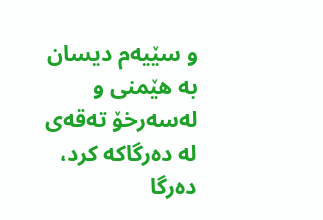و سێیەم دیسان بە هێمنی و لەسەرخۆ تەقەی لە دەرگاکە کرد، دەرگا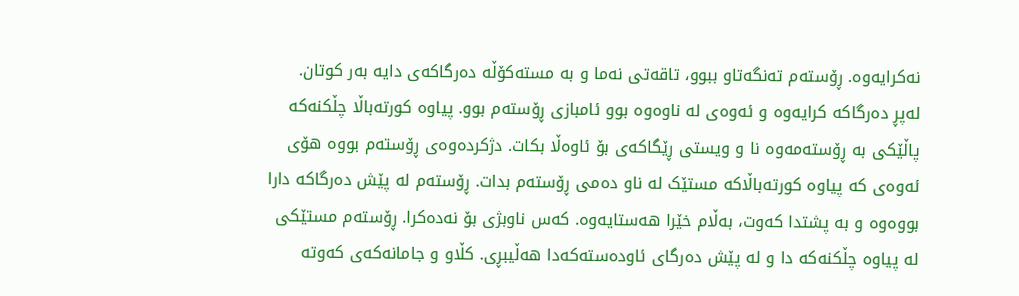نەکرایەوە. ڕۆستەم تەنگەتاو ببوو، تاقەتی نەما و بە مستەکۆڵە دەرگاکەی دایە بەر کوتان.
لەپڕ دەرگاکە کرایەوە و ئەوەی لە ناوەوە بوو ئامبازی ڕۆستەم بوو. پیاوە کورتەباڵا چڵکنەکە پاڵێکی بە ڕۆستەمەوە نا و ویستی ڕێگاکەی بۆ ئاوەڵا بکات. دژکردەوەی ڕۆستەم بووە هۆی ئەوەی کە پیاوە کورتەباڵاکە مستێک لە ناو دەمی ڕۆستەم بدات. ڕۆستەم لە پێش دەرگاکە دارا بووەوە و بە پشتدا کەوت، بەڵام خێرا هەستایەوە. کەس ناوبژی بۆ نەدەکرا. ڕۆستەم مستێکی لە پیاوە چڵکنەکە دا و لە پێش دەرگای ئاودەستەکەدا هەڵیبڕی. کڵاو و جامانەکەی کەوتە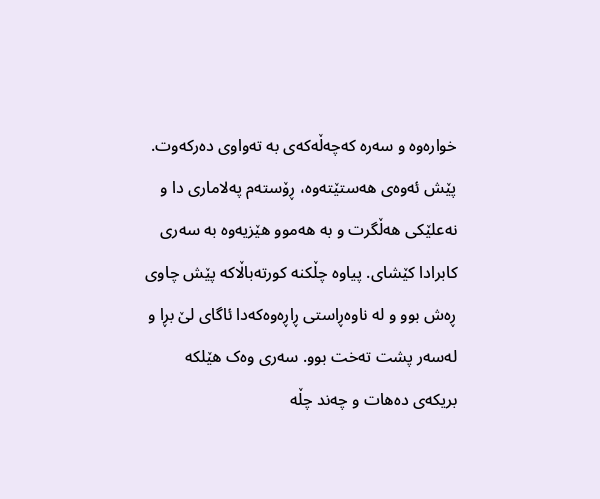خوارەوە و سەرە کەچەڵەکەی بە تەواوی دەرکەوت. پێش ئەوەی هەستێتەوە، ڕۆستەم پەلاماری دا و نەعلێکی هەڵگرت و بە هەموو هێزیەوە بە سەری کابرادا کێشای. پیاوە چڵکنە کورتەباڵاکە پێش چاوی ڕەش بوو و لە ناوەڕاستی ڕاڕەوەکەدا ئاگای لێ بڕا و لەسەر پشت تەخت بوو. سەری وەک هێلکە بریکەی دەهات و چەند چڵە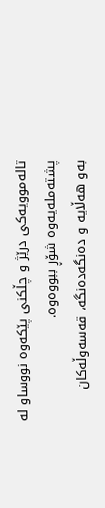تالەموویەکی درێژ و چڵکنی پێکەوە نووساو لە پشتەملەیەوە شۆڕ ببووەوە.
بەو هەڵایە و دەنگەدەنگە، قەسەوڵەکان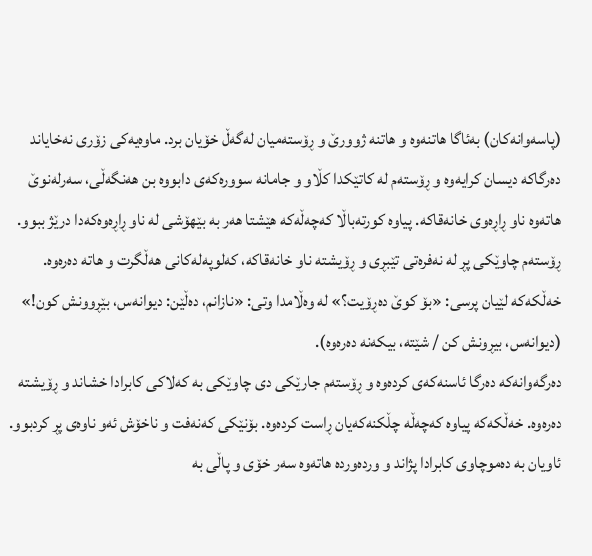(پاسەوانەکان) بەئاگا هاتنەوە و هاتنە ژوورێ و ڕۆستەمیان لەگەڵ خۆیان برد. ماوەیەکی زۆری نەخایاند دەرگاکە دیسان کرایەوە و ڕۆستەم لە کاتێکدا کڵاو و جامانە سوورەکەی دابووە بن هەنگەڵی، سەرلەنوێ هاتەوە ناو ڕاڕەوی خانەقاکە. پیاوە کورتەباڵا کەچەڵەکە هێشتا هەر بە بێهۆشی لە ناو ڕاڕەوەکەدا درێژ ببوو. ڕۆستەم چاوێکی پڕ لە نەفرەتی تێبڕی و ڕۆیشتە ناو خانەقاکە، کەلوپەلەکانی هەڵگرت و هاتە دەرەوە. خەڵکەکە لێیان پرسی: «بۆ کوێ دەڕۆیت؟» لە وەڵامدا وتی: «نازانم، دەڵێن: دیوانەس، بێڕوونش کون!» (دیوانەس، بیڕونش کن / شێتە، بیکەنە دەرەوە).
دەرگەوانەکە دەرگا ئاسنەکەی کردەوە و ڕۆستەم جارێکی دی چاوێکی بە کەلاکی کابرادا خشاند و ڕۆیشتە دەرەوە. خەڵکەکە پیاوە کەچەڵە چڵکنەکەیان ڕاست کردەوە. بۆنێکی کەنەفت و ناخۆش ئەو ناوەی پڕ کردبوو. ئاویان بە دەموچاوی کابرادا پژاند و وردەوردە هاتەوە سەر خۆی و پاڵی بە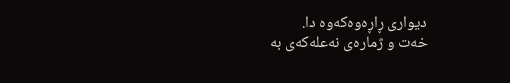دیواری ڕاڕەوەکەوە دا.
خەت و ژمارەی نەعلەکەی بە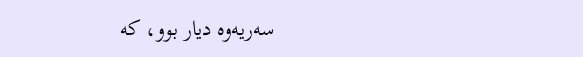سەریەوە دیار بوو، کە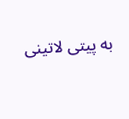بە پیتی لاتینی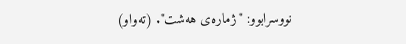نووسرابوو: "ژمارەی هەشت". (تەواو)